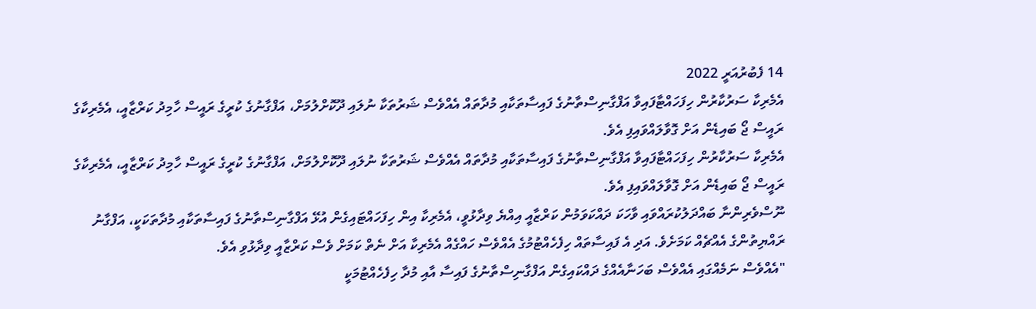14 ފެބުރުއަރީ 2022
އެމެރިކާ ސަރުކާރުން ހިފަހައްޓާފައިވާ އަފްގާނިސްތާނުގެ ފައިސާތަކާއި މުދާތައް އެއްވެސް ޝަރުތަކާ ނުލައި ދޫކޮށްލުމަށް، އަފްގާނުގެ ކުރީގެ ރައީސް ހާމިދު ކަރްޒާއީ، އެމެރިކާގެ ރައީސް ޖޯ ބައިޑެން އަށް ގޮވާލައްވައިފި އެވެ.
އެމެރިކާ ސަރުކާރުން ހިފަހައްޓާފައިވާ އަފްގާނިސްތާނުގެ ފައިސާތަކާއި މުދާތައް އެއްވެސް ޝަރުތަކާ ނުލައި ދޫކޮށްލުމަށް، އަފްގާނުގެ ކުރީގެ ރައީސް ހާމިދު ކަރްޒާއީ، އެމެރިކާގެ ރައީސް ޖޯ ބައިޑެން އަށް ގޮވާލައްވައިފި އެވެ.
ނޫސްވެރިންނާ ބައްދަލުކުރައްވައި ވާހަކަ ދައްކަވަމުން ކަރްޒާއީ އިއްޔެ ވިދާޅުވީ، އެމެރިކާ އިން ހިފަހައްޓައިގެން އުޅޭ އަފްގާނިސްތާނުގެ ފައިސާތަކާއި މުދާތަކަކީ، އަފްގާނު ރައްޔިތުންގެ އެއްޗެއް ކަމަށެވެ. އަދި އެ ފައިސާތައް ހިފެހެއްޓުމުގެ އެއްވެސް ހައްގެއް އެމެރިކާ އަށް ނެތް ކަމަށް ވެސް ކަރްޒާއީ ވިދާޅުވި އެވެ.
"އެއްވެސް ނަމެއްގައި އެއްވެސް ބަހަނާއެއްގެ ދައްކައިގެން އަފްގާނިސްތާނުގެ ފައިސާ އާއި މުދާ ހިފެހެއްޓުމަކީ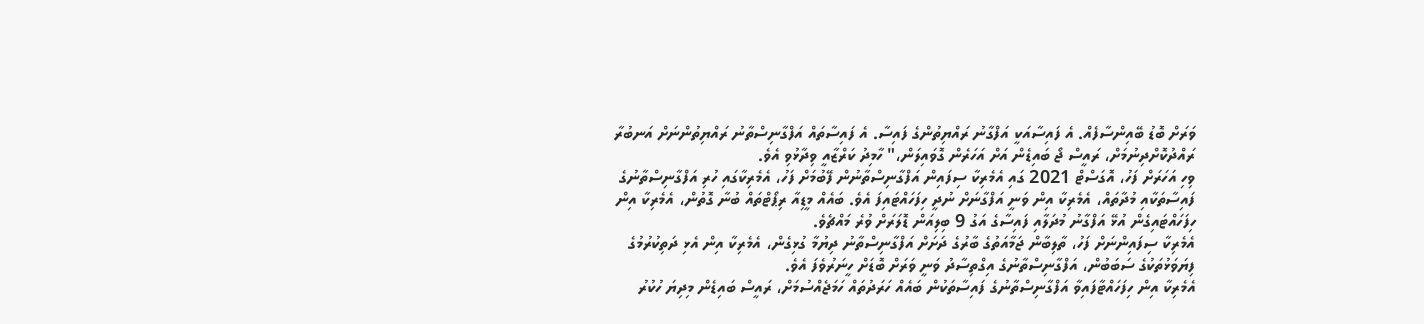ވަރަށް ބޮޑު ބޭއިންސާފެއް. އެ ފައިސާއަކީ އަފްގާނު ރައްޔިތުންގެ ފައިސާ. އެ ފައިސާތައް އަފްގާނިސްތާނު ރައްޔިތުންނަށް އަނބުރާ ރައްދުކޮށްދިނުމަށް، ރައީސް ޖޯ ބައިޑެން އަށް އަހަރެން ގޮވައިލަން،" ހާމިދު ކަރްޒާއީ ވިދާޅުވި އެވެ.
ވިހި އަހަރަށް ފަހު، އޮގަސްޓް 2021 ގައި އެމެރިކާ ސިފައިން އަފްގާނިސްތާނުން ފޭބުމަށް ފަހު، އެމެރިކާގައި ހުރި އަފްގާނިސްތާނުގެ ފައިސާތަކާއި މުދާތައް، އެމެރިކާ އިން ވަނީ އަފްގާނަށް ނުދީ ހިފަހައްޓައިފަ އެވެ. ބައެއް މީޑިއާ ރިޕޯޓްތައް ބުނާ ގޮތުން، އެމެރިކާ އިން ހިފަހައްޓައިގެން އުޅޭ އަފްގާނު މުދަލާއި ފައިސާގެ އަގު 9 ބިލިއަން ޑޮލަރަށް ވުރެ މައްޗެވެ.
އެމެރިކާ ސިފައިންނަށް ފަހު، ތާލިބާން ޖަމާއަތުގެ ބާރުގެ ދަށަށް އަފްގާނިސްތާނު ދިޔުމާ ގުޅިގެން، އެމެރިކާ އިން އެޅި ދަތިކުރުމުގެ ފިޔަވަޅުތަކުގެ ސަބަބުން، އަފްގާނިސްތާނުގެ އިގްތިސާދު ވަނީ ވަރަށް ބޮޑަށް ހީނަރުވެފަ އެވެ.
އެމެރިކާ އިން ހިފަހައްޓާފައިވާ އަފްގާނިސްތާނުގެ ފައިސާތަކުން ބައެއް ހަރަދުތައް ހަމަޖެއްސުމަށް، ރައީސް ބައިޑެން މިދިޔަ ހުކުރު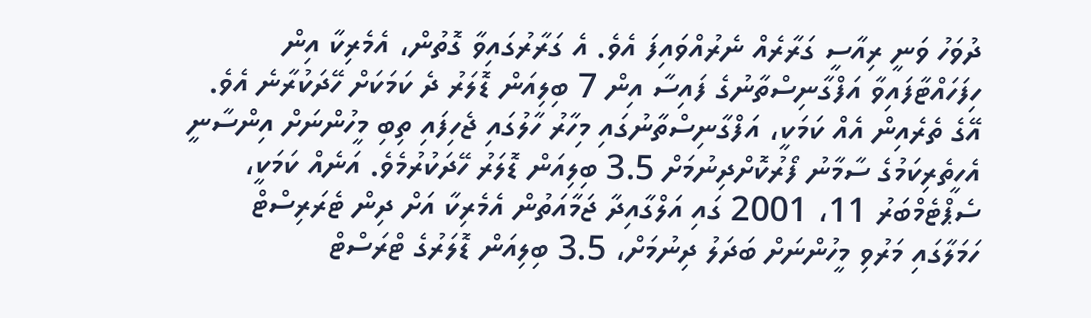ދުވަހު ވަނީ ރިއާސީ ގަރާރެއް ނެރުއްވައިފަ އެވެ. އެ ގަރާރުގައިވާ ގޮތުން، އެމެރިކާ އިން ހިފަހައްޓާފައިވާ އަފްގާނިސްތާނުގެ ފައިސާ އިން 7 ބިލިއަން ޑޮލަރު ދެ ކަމަކަށް ހޭދަކުރާނެ އެވެ.
އޭގެ ތެރެއިން އެއް ކަމަކީ، އަފްގާނިސްތާނުގައި މިހާރު ހާލުގައި ޖެހިފައި ތިބި މީހުންނަށް އިންސާނީ އެހީތެރިކަމުގެ ސާމާނު ފޯރުކޮށްދިނުމަށް 3.5 ބިލިއަން ޑޮލަރު ހޭދަކުރުމެވެ. އަނެއް ކަމަކީ، ސެޕްޓެމްބަރު 11، 2001 ގައި އަލްގާއިދާ ޖަމާއަތުން އެމެރިކާ އަށް ދިން ޓެރަރިސްޓް ހަމަލާގައި މަރުވި މީހުންނަށް ބަދަލު ދިނުމަށް، 3.5 ބިލިއަން ޑޮލަރުގެ ޓްރަސްޓް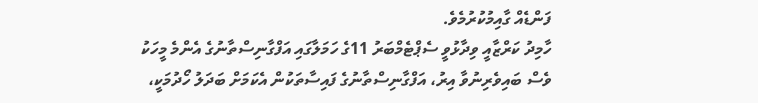ފަންޑެއް ގާއިމުކުރުމެވެ.
ހާމިދު ކަރްޒާއީ ވިދާޅުވީ ސެޕްޓެމްބަރު 11ގެ ހަމަލާގައި އަފްގާނިސްތާނުގެ އެންމެ މީހަކު ވެސް ބައިވެރިނުވާ އިރު، އަފްގާނިސްތާނުގެ ފައިސާތަކުން އެކަމަށް ބަދަލު ހޯދުމަކީ،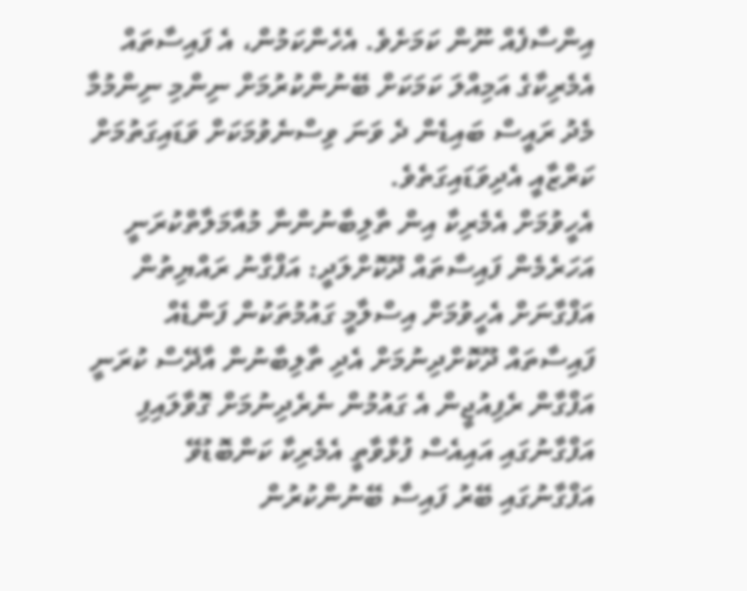އިންސާފެއް ނޫން ކަމަށެވެ. އެހެންކަމުން، އެ ފައިސާތައް އެމެރިކާގެ އަމިއްލަ ކަމަކަށް ބޭނުންކުރުމަށް ނިންމި ނިންމުމާ މެދު ރައީސް ބައިޑެން ދެ ވަނަ ވިސްނެވުމަކަށް ވަޑައިގަތުމަށް ކަރްޒާއީ އެދިވަޑައިގަތެވެ.
އެހީވުމަށް އެމެރިކާ އިން ތާލިބާނުންނާ މުއާމަލާތްކުރަނީ
އަހަރެމެން ފައިސާތައް ދޫކޮށްލަދީ: އަފްގާނު ރައްޔިތުން
އަފްގާނަށް އެހީވުމަށް އިސްލާމީ ގައުމުތަކުން ފަންޑެއް
ފައިސާތައް ދޫކޮށްދިނުމަށް އެދި ތާލިބާނުން އާދޭސް ކުރަނީ
އަފްގާން ރެފިއުޖީން އެ ގައުމުން ނެރެދިނުމަށް ގޮވާލައިފި
އަފްގާނުގައި އައިއެސް ފުޅާވާތީ އެމެރިކާ ކަންބޮޑުވޭ
އަފްގާނުގައި ބޭރު ފައިސާ ބޭނުންކުރުން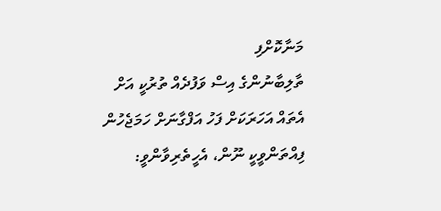މަނާކޮށްފި
ތާލިބާނުންގެ އިސް ވަފުދެއް ތުރުކީ އަށް
އެތައް އަހަރަކަށް ފަހު އަފްގާނަށް ހަމަޖެހުން
ފިއްތަންވީކީ ނޫން، އެހީތެރިވާންވީ: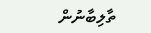ތާލިބާނުން